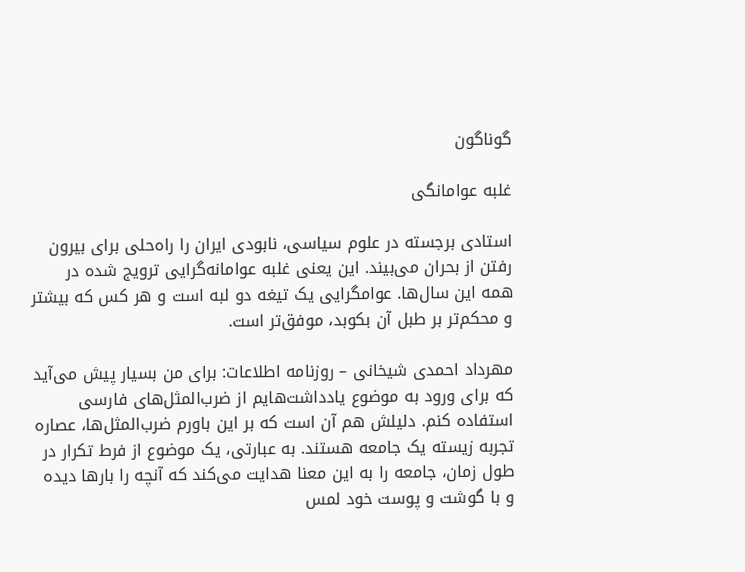گوناگون

غلبه عوامانگی

استادی برجسته در علوم سیاسی، نابودی ایران را راه‌حلی برای بیرون رفتن از بحران می‌بیند. این یعنی غلبه عوامانه‌گرایی ترویج شده در همه این سال‌ها. عوامگرایی یک تیغه دو لبه است و هر کس که بیشتر و محکم‌تر بر طبل آن بکوبد، موفق‌تر است.

مهرداد احمدی شیخانی – روزنامه اطلاعات: برای من بسیار پیش می‌آید که برای ورود به موضوع یادداشت‌هایم از ضرب‌المثل‌های فارسی استفاده کنم. دلیلش هم آن است که بر این باورم ضرب‌المثل‌ها، عصاره تجربه زیسته یک جامعه هستند. به عبارتی، یک موضوع از فرط تکرار در طول زمان، جامعه را به این معنا هدایت می‌کند که آنچه را بارها دیده و با گوشت و پوست خود لمس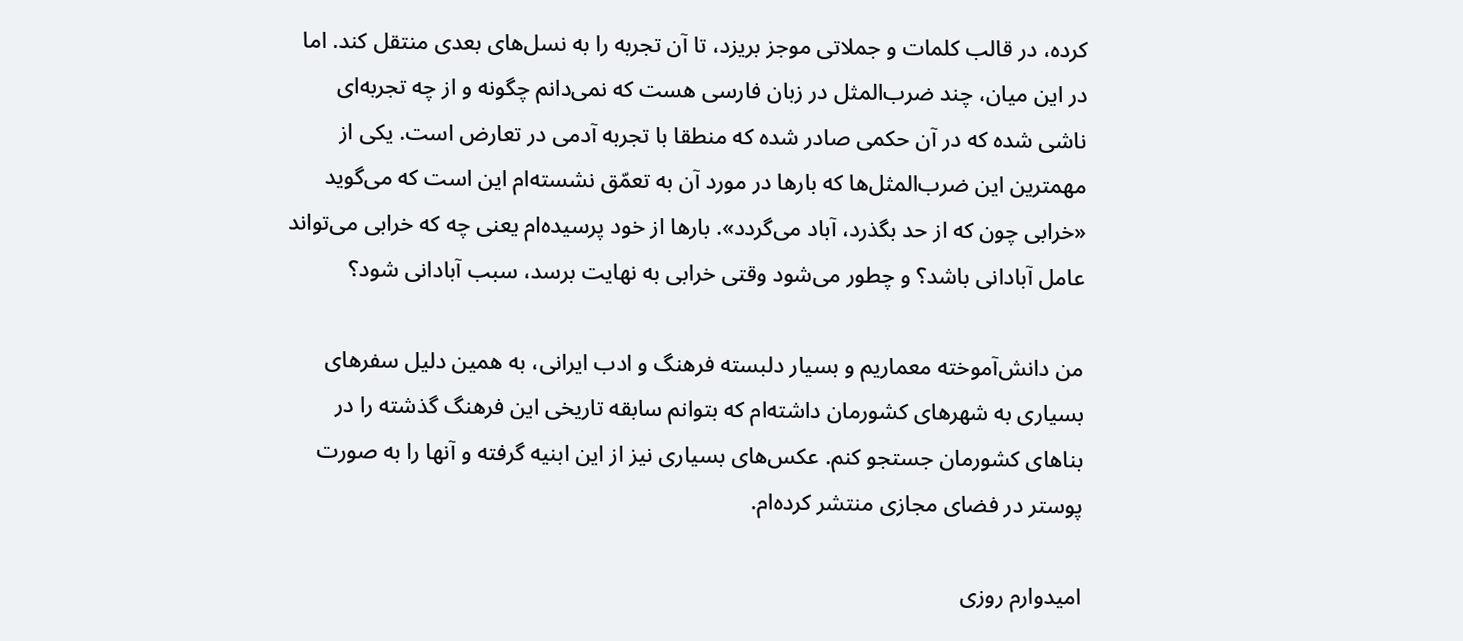کرده، در قالب کلمات و جملاتی موجز بریزد، تا آن تجربه را به نسل‌های بعدی منتقل کند. اما در این میان، چند ضرب‌المثل‌ در زبان فارسی هست که نمی‌دانم چگونه و از چه تجربه‌ای ناشی شده که در آن حکمی صادر شده که منطقا با تجربه آدمی در تعارض است. یکی از مهمترین این ضرب‌المثل‌ها که بارها در مورد آن به تعمّق نشسته‌ام این است که می‌گوید «خرابی چون که از حد بگذرد، آباد می‌گردد». بارها از خود پرسیده‌ام یعنی چه که خرابی می‌تواند عامل آبادانی باشد؟ و چطور می‌شود وقتی خرابی به نهایت برسد، سبب آبادانی شود؟

من دانش‌آموخته معماریم و بسیار دلبسته فرهنگ و ادب ایرانی، به همین دلیل سفرهای بسیاری به شهرهای کشورمان داشته‌ام که بتوانم سابقه تاریخی این فرهنگ گذشته را در بناهای کشورمان جستجو کنم. عکس‌های بسیاری نیز از این ابنیه گرفته و آنها را به صورت پوستر در فضای مجازی منتشر کرده‌ام.

امیدوارم روزی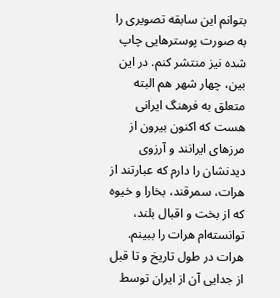بتوانم این سابقه تصویری را به صورت پوسترهایی چاپ شده نیز منتشر کنم. در این بین، چهار شهر هم البته متعلق به فرهنگ ایرانی هست که اکنون بیرون از مرزهای ایرانند و آرزوی دیدنشان را دارم که عبارتند از هرات، سمرقند، بخارا و خیوه که از بخت و اقبال بلند، توانسته‌ام هرات را ببینم. هرات در طول تاریخ و تا قبل از جدایی آن از ایران توسط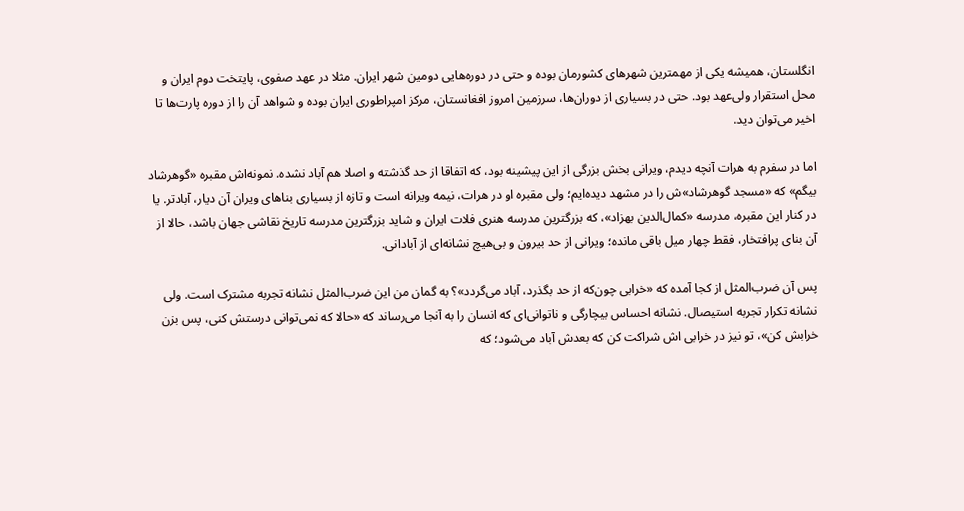انگلستان، همیشه یکی از مهمترین شهرهای کشورمان بوده و حتی در دوره‌هایی دومین شهر ایران. مثلا در عهد صفوی، پایتخت دوم ایران و محل استقرار ولی‌عهد بود. حتی در بسیاری از دوران‌ها، سرزمین امروز افغانستان، مرکز امپراطوری ایران بوده و شواهد آن را از دوره پارت‌ها تا اخیر می‌توان دید.

اما در سفرم به هرات آنچه دیدم، ویرانی بخش بزرگی از این پیشینه بود، که اتفاقا از حد گذشته و اصلا هم آباد نشده. نمونه‌اش مقبره «گوهرشاد بیگم» که «مسجد گوهرشاد»ش را در مشهد دیده‌ایم؛ ولی مقبره او در هرات، نیمه ویرانه است و تازه از بسیاری بناهای ویران آن دیار، آبادتر. یا در کنار این مقبره، مدرسه «کمال‌الدین بهزاد»، که بزرگترین مدرسه هنری فلات ایران و شاید بزرگترین مدرسه تاریخ نقاشی جهان باشد، حالا از آن بنای پرافتخار، فقط چهار میل باقی مانده؛ ویرانی از حد بیرون و بی‌هیچ نشانه‌ای از آبادانی.

پس آن ضرب‌المثل از کجا آمده که «خرابی چون‌که از حد بگذرد، آباد می‌گردد»؟ به گمان من این ضرب‌المثل نشانه تجربه مشترک است. ولی نشانه تکرار تجربه استیصال. نشانه احساس بیچارگی و ناتوانی‌ای که انسان را به آنجا می‌رساند که «حالا که نمی‌توانی درستش کنی، پس بزن خرابش کن»، تو نیز در خرابی اش شراکت کن که بعدش آباد می‌شود؛ که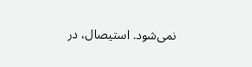نمی‌شود. استیصال، در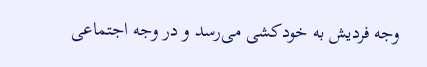وجه فردیش به خودکشی می‌رسد و در وجه اجتماعی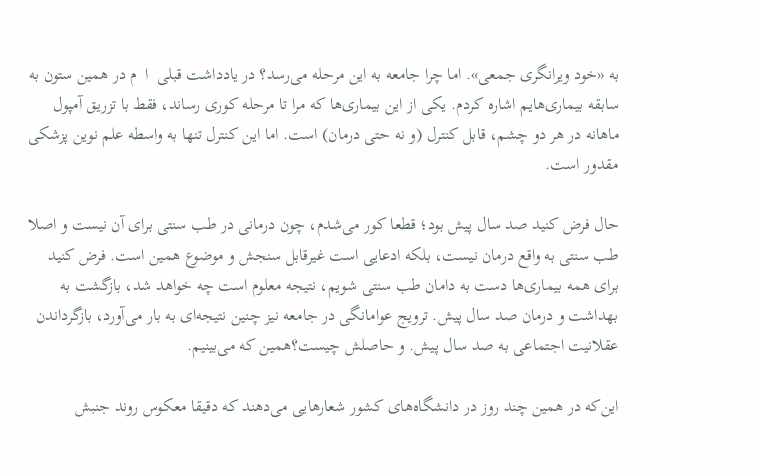به «خود ویرانگری جمعی». اما چرا جامعه به این مرحله می‌رسد؟ در یادداشت قبلی  ا  م در همین ستون به سابقه بیماری‌هایم اشاره کردم. یکی از این بیماری‌ها که مرا تا مرحله کوری رساند، فقط با تزریق آمپول ماهانه در هر دو چشم، قابل کنترل (و نه حتی درمان) است. اما این کنترل تنها به واسطه علم نوین پزشکی مقدور است.

حال فرض کنید صد سال پیش بود؛ قطعا کور می‌شدم، چون درمانی در طب سنتی برای آن نیست و اصلا طب سنتی به واقع درمان نیست، بلکه ادعایی است غیرقابل سنجش و موضوع همین است. فرض کنید برای همه بیماری‌ها دست به دامان طب سنتی شویم، نتیجه معلوم است چه خواهد شد، بازگشت به بهداشت و درمان صد سال پیش. ترویج عوامانگی در جامعه نیز چنین نتیجه‌ای به بار می‌آورد، بازگرداندن عقلانیت اجتماعی به صد سال پیش. و حاصلش چیست؟همین که می‌بینیم.

این‌که در همین چند روز در دانشگاه‌های کشور شعارهایی می‌دهند که دقیقا معکوس روند جنبش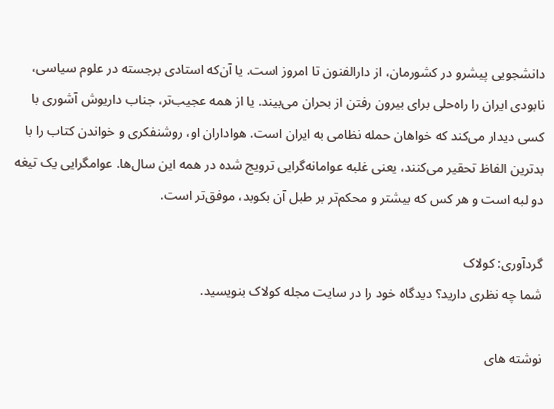دانشجویی پیشرو در کشورمان، از دارالفنون تا امروز است. یا آن‌که استادی برجسته در علوم سیاسی، نابودی ایران را راه‌حلی برای بیرون رفتن از بحران می‌بیند. یا از همه عجیب‌تر، جناب داریوش آشوری با کسی دیدار می‌کند که خواهان حمله نظامی به ایران است. هواداران او، روشنفکری و خواندن کتاب را با بدترین الفاظ تحقیر می‌کنند، یعنی غلبه عوامانه‌گرایی ترویج شده در همه این سال‌ها. عوامگرایی یک تیغه دو لبه است و هر کس که بیشتر و محکم‌تر بر طبل آن بکوبد، موفق‌تر است.

گردآوری: کولاک
شما چه نظری دارید؟ دیدگاه خود را در سایت مجله کولاک بنویسید.

نوشته های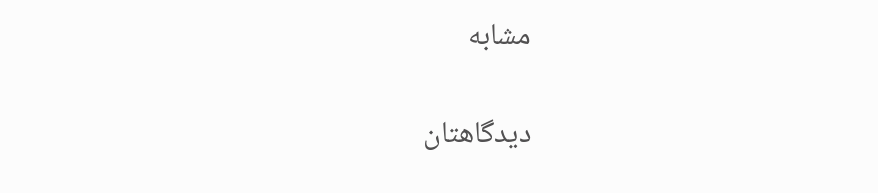مشابه

دیدگاهتان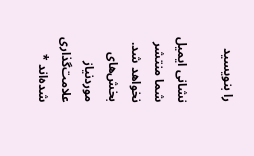را بنویسید

نشانی ایمیل شما منتشر نخواهد شد. بخش‌های موردنیاز علامت‌گذاری شده‌اند *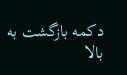دکمه بازگشت به بالا